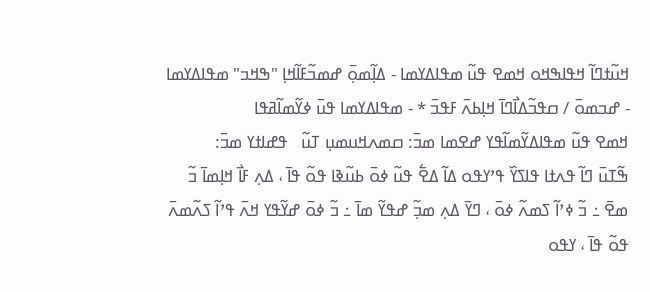ߞߎ߬ߙߣߊ߬ ߞߟߊߒߞߋ ߞߘߐ ߟߎ߬ ߘߟߊߡߌߘߊ - ߡߊ߲߬ߘߋ߲߫ ߝߘߏ߬ߓߊ߬ߞߊ߲ "ߒߞߏ" ߘߟߊߡߌߘߊ - ߝߏߘߋ߫ / ߛߟߏ߬ߡߊ߯ߣߊ߫ ߞߊ߲ߕߍ߫ ߓߟߏ߫ * - ߘߟߊߡߌߘߊ ߟߎ߫ ߦߌ߬ߘߊ߬ߥߟߊ
ߞߘߐ ߟߎ߬ ߘߟߊߡߌ߬ߘߊ߬ߟߌ ߝߐߘߊ ߘߏ߫: ߛߘߍߞߎߘߎ߲ ߠߎ߬   ߟߝߊߙߌ ߘߏ߫:
ߒ߬ߠߎ߫ ߣߊ߬ ߟߍߙߊ ߟߊߖߌ߰ ߟߴߌߟߋ ߡߊ߬ ߡߐ߱ ߟߎ߬ ߦߋ߫ ߕߎ߬ߢߊ ߟߋ߬ ߟߊ߫ ، ߡߍ߲ ߓߊ߯ ߞߊ߲ߘߊ߫ ߏ߬ ߘߐ߫ ߸ ߏ߬ ߦߴߊ߬ ߖߘߍ߬ ߦߋ߫ ، ߣߌ߫ ߡߍ߲ ߘߏ߲߬ ߝߟߌ߬ ߘߊ߫ ߸ ߏ߬ ߦߋ߫ ߝߌ߬ߟߌ ߞߍ߫ ߟߴߊ߬ ߖߍ߬ߘߍ߫ ߟߋ߬ ߟߊ߫ ، ߌߟߋ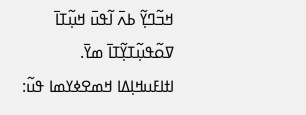ߞߏ߬ߣߌ߲߬ ߕߍ߫ ߊ߬ߟߎ߫ ߞߎ߲߬ߠߊ߫ ߜߋ߬ߟߎ߲߬ߠߌ߲߬ߠߊ߫ ߘߌ߫.
ߊߙߊߓߎߞߊ߲ߡߊ ߞߘߐߦߌߘߊ ߟߎ߬: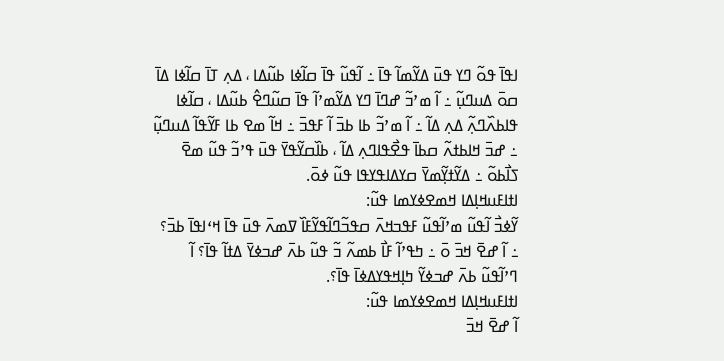ߊߟߊ߫ ߟߋ߬ ߣߌ ߟߎ߫ ߡߌ߬ߘߊ߬ ߟߊ߫ ߸ ߊ߬ߟߎ߬ ߟߊ߫ ߛߊ߬ߦߊ ߕߎ߬ߡߊ ، ߡߍ߲ ߠߊ߫ ߛߊ߬ߦߊ ߡߊ߫ ߛߋ߫ ߡߎߣߎ߲߬ ߸ ߊ߬ ߘߴߏ߬ ߝߣߊ߫ ߣߌ ߡߌ߬ߘߴߊ߬ ߟߊ߫ ߛߎ߬ߣߐ߮ ߕߎ߬ߡߊ ، ߛߊ߬ߦߊ ߟߊߕߍ߰ߣߍ߲߬ ߡߍ߲ ߡߊ߬ ߸ ߊ߬ ߘߴߏ߬ ߕߊ ߕߏ߫ ߊ߬ ߓߟߏ߫ ߸ ߞߊ߬ ߘߐ ߕߊ ߓߌ߬ߟߊ߬ ߡߎߣߎ߲߬ ߸ ߝߏ߫ ߞߊߕߙߍ߬ ߛߕߊ߫ ߟߐ߯ߟߊߣߍ߲ ߡߊ߬ ، ߕߊ߰ߛߌ߬ߟߌ߫ ߟߎ߫ ߟߴߏ߬ ߟߎ߬ ߘߐ߫ ߖߊ߯ߕߋ߬ ߸ ߡߌ߬ߙߌ߲߬ߘߌ߫ ߛߌߡߊߟߌߟߊ ߟߎ߬ ߦߋ߫.
ߊߙߊߓߎߞߊ߲ߡߊ ߞߘߐߦߌߘߊ ߟߎ߬:
ߌ߬ߦߏ߯ ߊ߬ߟߎ߬ ߘߴߊ߬ߟߎ߬ ߓߟߏߞߍ߫ ߛߟߏ߬ߣߊ߬ߟߌ߬ߓߊ߰ ߜߘߍ߫ ߟߎ߫ ߟߊ߫ ߞߵߊߟߊ߫ ߕߏ߫؟ ߸ ߊ߬ ߝߐ߫ ߞߏ߫ ߋ߫ ߸ ߤߟߴߊ߬ ߓߊ߯ ߕߘߍ߬ ߏ߬ ߟߎ߬ ߕߍ߫ ߝߏߦߌ߫ ߡߙߊ߬ ߟߊ߫؟ ߊ߬ ߣߴߊ߬ߟߎ߬ ߕߍ߫ ߝߏߦߌ߬ ߤߊ߲ߞߟߌߡߦߊ߫ ߟߊ߫؟.
ߊߙߊߓߎߞߊ߲ߡߊ ߞߘߐߦߌߘߊ ߟߎ߬:
ߊ߬ ߝߐ߫ ߞߏ߫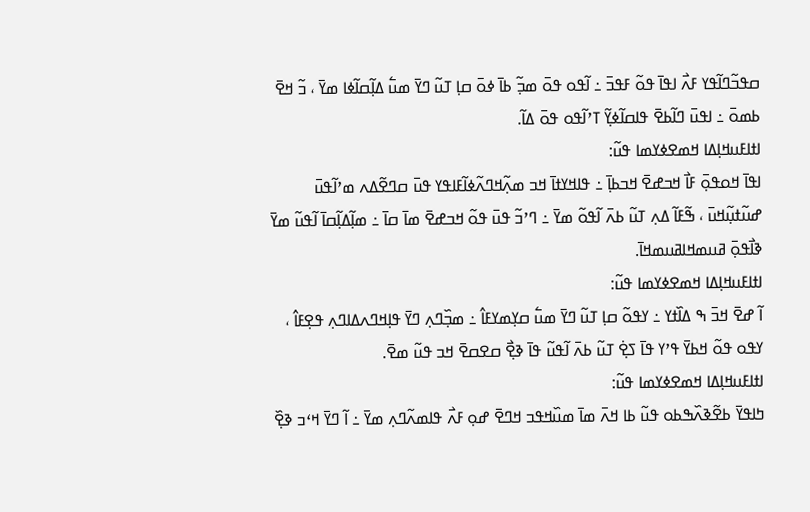ߛߟߏ߬ߣߊ߬ߟߌ ߓߍ߯ ߊߟߊ߫ ߟߋ߬ ߓߟߏ߫ ߸ ߊ߬ߟߋ ߟߋ߫ ߘߏ߲߬ ߕߊ߫ ߦߋ߫ ߛߊ߲ ߠߎ߬ ߣߌ߫ ߘߎ߱ ߡߊ߲߬ߛߊ߬ߦߊ ߘߌ߫ ، ߏ߬ ߞߐ߫ ߕߘߋ߫ ߸ ߊߟߎ߫ ߣߊ߬ߕߐ߫ ߟߊߛߊ߬ߦߌ߲߬ ߠߴߊ߬ߟߋ ߟߋ߫ ߡߊ߬.
ߊߙߊߓߎߞߊ߲ߡߊ ߞߘߐߦߌߘߊ ߟߎ߬:
ߊߟߊ߫ ߞߋߟߋ߲߫ ߓߊ߯ ߞߏߝߐ߫ ߞߏߕߊ߲߫ ߸ ߟߊߞߌߙߊ߫ ߞߏ ߘߍ߲߬ߞߣߍ߬ߦߊ߬ߓߊߟߌ ߟߎ߫ ߛߣߐ߬ߡߍ ߘߴߊ߬ߟߎ߫ ߝߎ߬ߙߎ߲߬ߞߎ߫ ، ߒ߬ߓߊ߬ ߡߍ߲ ߠߎ߬ ߕߍ߫ ߊ߬ߟߋ߬ ߘߌ߫ ߸ ߣߴߏ߬ ߟߎ߫ ߟߋ߬ ߞߏߝߐ߫ ߘߊ߫ ߛߊ߫ ߸ ߘߊ߲߬ߡߊ߲߬ߛߊ߫ ߊ߬ߟߎ߬ ߘߌ߫ ߢߊ߯ߟߋ߲߫ ߥߎߘߞߊߥߎߘߞߊ߫.
ߊߙߊߓߎߞߊ߲ߡߊ ߞߘߐߦߌߘߊ ߟߎ߬:
ߊ߬ ߝߐ߫ ߞߏ߫ ߒ ߡߊ߰ߙߌ ߸ ߌߟߋ߬ ߛߊ߲ ߠߎ߬ ߣߌ߫ ߘߎ߱ ߛߌ߲ߘߌߓߊ߮ ߸ ߘߏ߲߰ߣߍ߲ ߣߌ߫ ߟߊ߲ߞߣߍߡߊߣߍ߲ ߟߐ߲ߓߊ߮ ، ߌߟߋ ߟߋ߬ ߞߕߌ߫ ߟߴߌ ߟߊ߫ ߖߐ߲߭ ߠߎ߬ ߕߍ߫ ߊ߬ߟߎ߬ ߟߊ߫ ߢߐ߲߯ ߛߐߛߐ߫ ߞߏ ߟߎ߬ ߘߐ߫.
ߊߙߊߓߎߞߊ߲ߡߊ ߞߘߐߦߌߘߊ ߟߎ߬:
ߤߊߟߌ߫ ߕߐ߬ߢߍ߰ߒߕߋ ߟߎ߬ ߕߊ ߞߍ߫ ߘߊ߫ ߘߎ߰ߞߟߏ ߞߣߐ߫ ߝߋ߲ ߓߍ߯ ߟߊߘߍ߬ߣߍ߲ ߘߌ߫ ߸ ߊ߬ ߣߌ߫ ߞߵߏ ߢߐ߲߰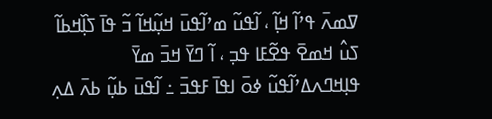ߜߘߍ߫ ߟߴߊ߬ ߞߊ߲߬ ، ߊ߬ߟߎ߬ ߘߴߊ߬ߟߎ߫ ߞߎ߲߬ߞߊ߬ ߏ߬ ߟߊ߫ ߖߊ߲߰ߞߕߊ߬ ߖߎ߮ ߞߘߐ߫ ߟߐ߬ߓߊ ߟߏ߲ ، ߊ߬ ߣߌ߫ ߞߏ߫ ߘߌ߫ ߟߊ߲ߞߣߍߡߴߊ߬ߟߎ߬ ߦߋ߫ ߊߟߊ߫ ߓߟߏ߫ ߸ ߊ߬ߟߎ߫ ߕߎ߲߬ ߕߍ߫ ߡߍ߲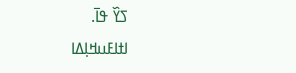ߖߌ߰ ߟߊ߫.
ߊߙߊߓߎߞߊ߲ߡߊ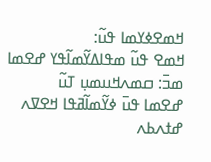ߞߘߐߦߌߘߊ ߟߎ߬:
ߞߘߐ ߟߎ߬ ߘߟߊߡߌ߬ߘߊ߬ߟߌ ߝߐߘߊ ߘߏ߫: ߛߘߍߞߎߘߎ߲ ߠߎ߬
ߝߐߘߊ ߟߎ߫ ߦߌ߬ߘߊ߬ߥߟߊ ߞߐߜߍ ߝߙߍߕߍ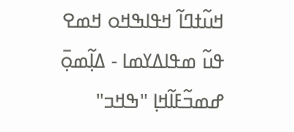ߞߎ߬ߙߣߊ߬ ߞߟߊߒߞߋ ߞߘߐ ߟߎ߬ ߘߟߊߡߌߘߊ - ߡߊ߲߬ߘߋ߲߫ ߝߘߏ߬ߓߊ߬ߞߊ߲ "ߒߞߏ"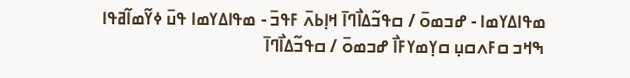ߘߟߊߡߌߘߊ - ߝߏߘߋ߫ / ߛߟߏ߬ߡߊ߯ߣߊ߫ ߞߊ߲ߕߍ߫ ߓߟߏ߫ - ߘߟߊߡߌߘߊ ߟߎ߫ ߦߌ߬ߘߊ߬ߥߟߊ
ߒߞߏ ߛߓߍߛߎ߲ ߛߌ߲ߘߌߓߊ߯ ߝߏߘߋ߫ / ߛߟߏ߬ߡߊ߯ߣߊ߫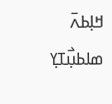ߞߊ߲ߕߍ߫
ߘߊߕߎ߲߯ߠߌ߲